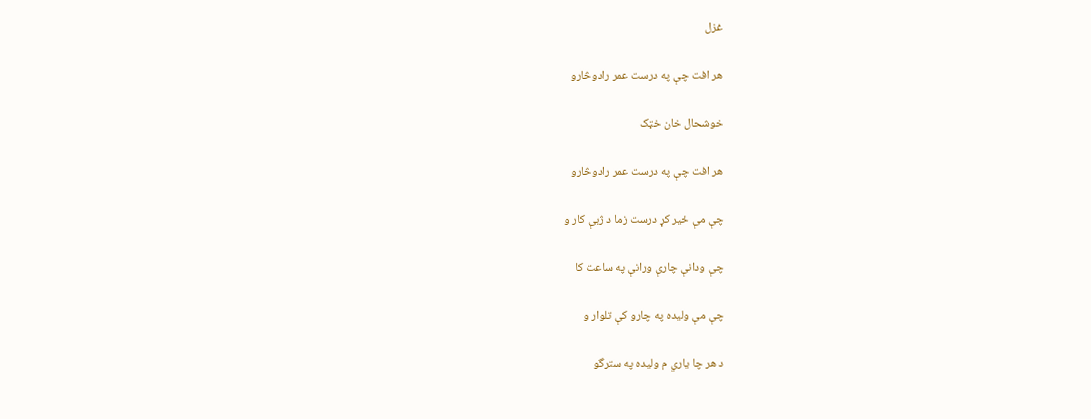غزل

هر افت چې په درست عمر رادوڅارو

خوشحال خان خټک

هر افت چې په درست عمر رادوڅارو

چې مې ځير کړ درست زما د ژبې کار و

چې ودانې چارې ورانې په ساعت کا

چې مې وليده په چارو کې تلوار و

د هر چا ياري م وليده په سترگو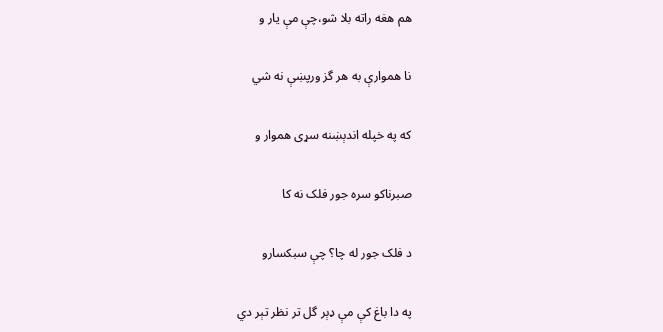هم هغه راته بلا شو،چې مې يار و

نا هموارې به هر گز ورپښې نه شي

که په خپله اندېښنه سړی هموار و

صبرناکو سره جور فلک نه کا

د فلک جور له چا؟ چې سبکسارو

په دا باغ کې مې ډېر گل تر نظر تېر دي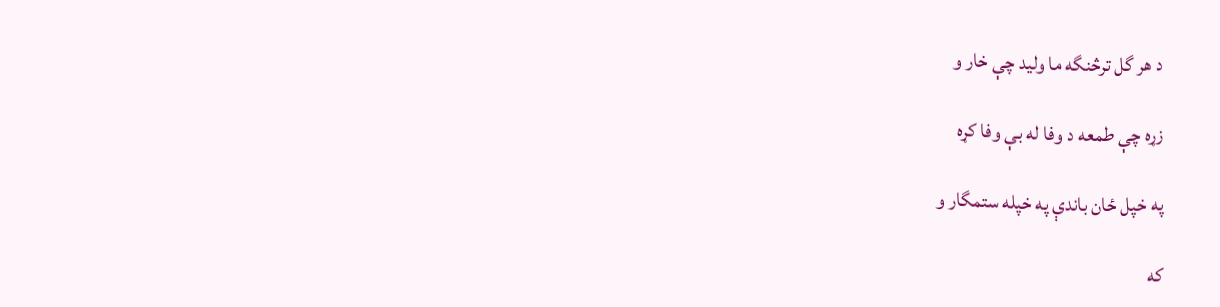د هر گل ترڅنگه ما وليد چې خار و

زړه چې طمعه د وفا له بې وفا کړه

په خپل ځان باندې په خپله ستمگار و

که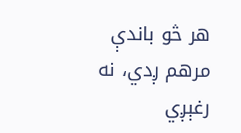هر څو باندې مرهم ږدي، نه رغېږي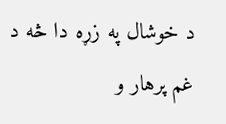د خوشال په زړه دا څه د غم پرهار و